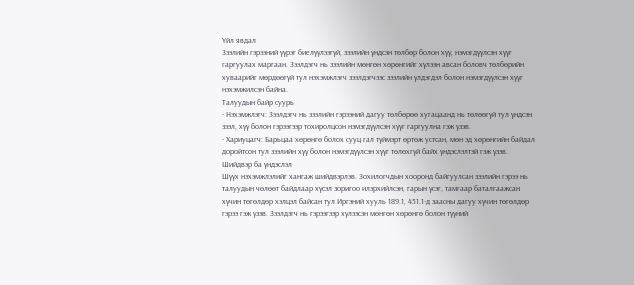Үйл явдал
Зээлийн гэрээний үүрэг биелүүлээгүй, зээлийн үндсэн төлбөр болон хүү, нэмэгдүүлсэн хүүг гаргуулах маргаан. Зээлдэгч нь зээлийн мөнгөн хөрөнгийг хүлээн авсан боловч төлбөрийн хуваарийг мөрдөөгүй тул нэхэмжлэгч зээлдэгчээс зээлийн үлдэгдэл болон нэмэгдүүлсэн хүүг нэхэмжилсэн байна.
Талуудын байр суурь
- Нэхэмжлэгч: Зээлдэгч нь зээлийн гэрээний дагуу төлбөрөө хугацаанд нь төлөөгүй тул үндсэн зээл, хүү болон гэрээгээр тохиролцсон нэмэгдүүлсэн хүүг гаргуулна гэж үзэв.
- Хариуцагч: Барьцаа хөрөнгө болох сууц гал түймэрт өртөж устсан, мөн эд хөрөнгийн байдал доройтсон тул зээлийн хүү болон нэмэгдүүлсэн хүүг төлөхгүй байх үндэслэлтэй гэж үзэв.
Шийдвэр ба үндэслэл
Шүүх нэхэмжлэлийг хангаж шийдвэрлэв. Зохилогчдын хооронд байгуулсан зээлийн гэрээ нь талуудын чөлөөт байдлаар хүсэл зоригоо илэрхийлсэн, гарын үсэг, тамгаар баталгаажсан хүчин төгөлдөр хэлцэл байсан тул Иргэний хууль 189.1, 451.1-д заасны дагуу хүчин төгөлдөр гэрээ гэж үзэв. Зээлдэгч нь гэрээгээр хүлээсэн мөнгөн хөрөнгө болон түүний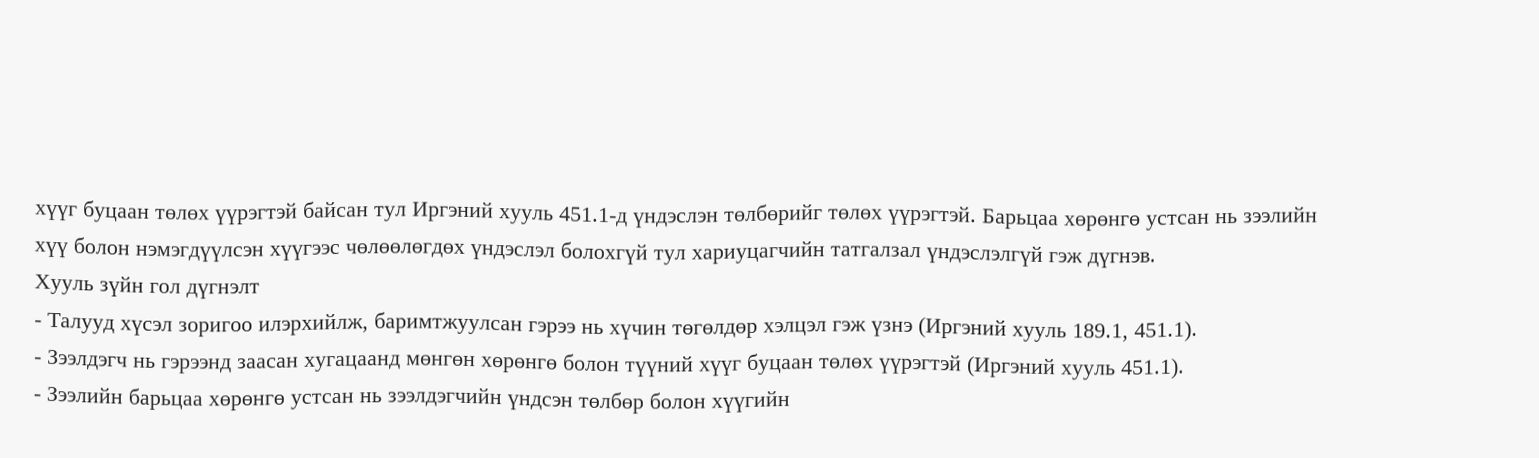хүүг буцаан төлөх үүрэгтэй байсан тул Иргэний хууль 451.1-д үндэслэн төлбөрийг төлөх үүрэгтэй. Барьцаа хөрөнгө устсан нь зээлийн хүү болон нэмэгдүүлсэн хүүгээс чөлөөлөгдөх үндэслэл болохгүй тул хариуцагчийн татгалзал үндэслэлгүй гэж дүгнэв.
Хууль зүйн гол дүгнэлт
- Талууд хүсэл зоригоо илэрхийлж, баримтжуулсан гэрээ нь хүчин төгөлдөр хэлцэл гэж үзнэ (Иргэний хууль 189.1, 451.1).
- Зээлдэгч нь гэрээнд заасан хугацаанд мөнгөн хөрөнгө болон түүний хүүг буцаан төлөх үүрэгтэй (Иргэний хууль 451.1).
- Зээлийн барьцаа хөрөнгө устсан нь зээлдэгчийн үндсэн төлбөр болон хүүгийн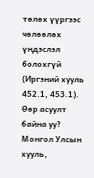төлөх үүргээс чөлөөлөх үндэслэл болохгүй (Иргэний хууль 452.1, 453.1).
Өөр асуулт байна уу?
Монгол Улсын хууль,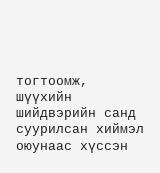тогтоомж, шүүхийн шийдвэрийн санд суурилсан хиймэл оюунаас хүссэн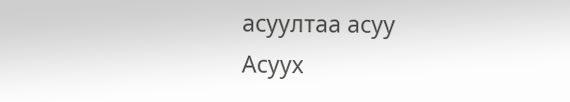асуултаа асуу
Асуух